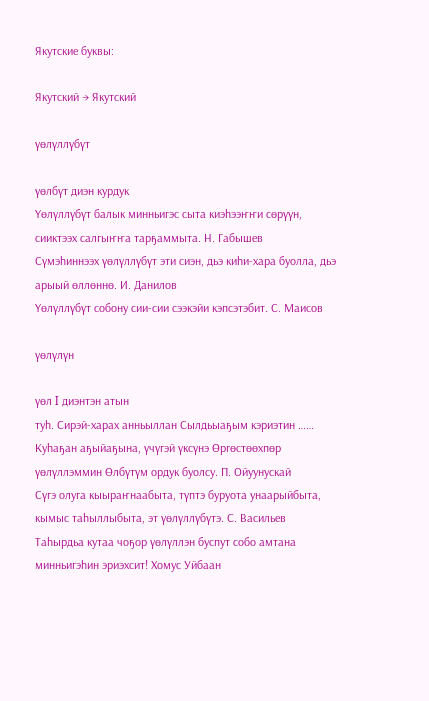Якутские буквы:

Якутский → Якутский

үөлүллүбүт

үөлбүт диэн курдук
Үөлүллүбүт балык минньигэс сыта киэһээҥҥи сөрүүн, сииктээх салгыҥҥа тарҕаммыта. Н. Габышев
Сүмэһиннээх үөлүллүбүт эти сиэн, дьэ киһи-хара буолла, дьэ арыый өллөннө. И. Данилов
Үөлүллүбүт собону сии-сии сээкэйи кэпсэтэбит. С. Маисов

үөлүлүн

үөл I диэнтэн атын
туһ. Сирэй-харах анньыллан Сылдьыаҕым кэриэтин …… Куһаҕан аҕыйаҕына, үчүгэй үксүнэ Өргөстөөхпөр үөлүллэммин Өлбүтүм ордук буолсу. П. Ойуунускай
Сүгэ олуга кыыраҥнаабыта, түптэ буруота унаарыйбыта, кымыс таһыллыбыта, эт үөлүллүбүтэ. С. Васильев
Таһырдьа кутаа чоҕор үөлүллэн буспут собо амтана минньигэһин эриэхсит! Хомус Уйбаан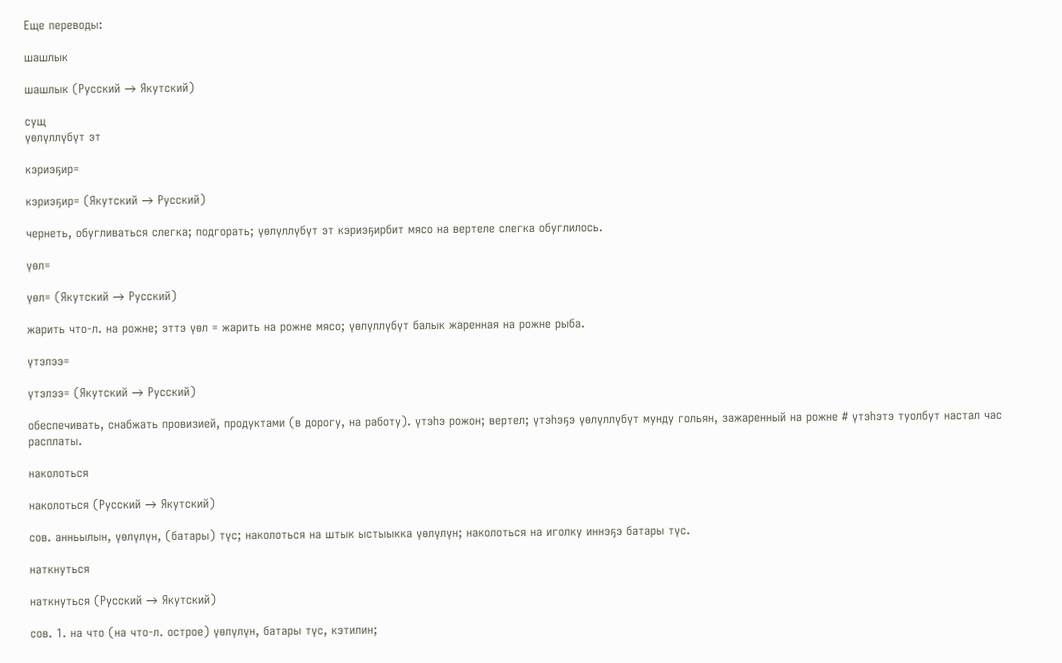Еще переводы:

шашлык

шашлык (Русский → Якутский)

сущ
үөлүллүбүт эт

кэриэҕир=

кэриэҕир= (Якутский → Русский)

чернеть, обугливаться слегка; подгорать; үөлүллүбүт эт кэриэҕирбит мясо на вертеле слегка обуглилось.

үөл=

үөл= (Якутский → Русский)

жарить что-л. на рожне; эттэ үөл = жарить на рожне мясо; үөлүллүбүт балык жаренная на рожне рыба.

үтэлээ=

үтэлээ= (Якутский → Русский)

обеспечивать, снабжать провизией, продуктами (в дорогу, на работу). үтэһэ рожон; вертел; үтэһэҕэ үөлүллүбүт мунду гольян, зажаренный на рожне # үтэһэтэ туолбут настал час расплаты.

наколоться

наколоться (Русский → Якутский)

сов. анньылын, үөлүлүн, (батары) түс; наколоться на штык ыстыыкка үөлүлүн; наколоться на иголку иннэҕэ батары түс.

наткнуться

наткнуться (Русский → Якутский)

сов. 1. на что (на что-л. острое) үөлүлүн, батары түс, кэтилин;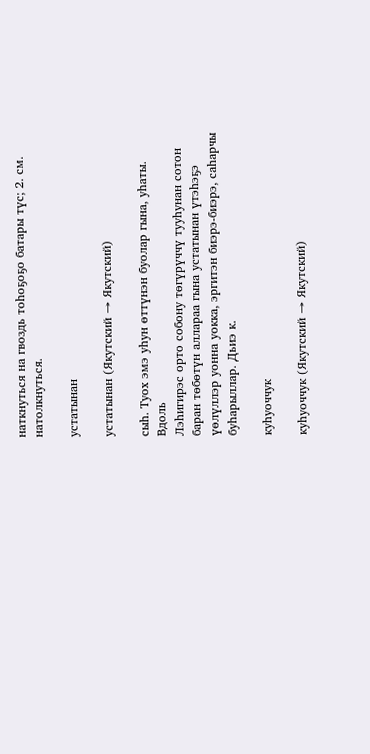наткнуться на гвоздь тоһоҕоҕо батары түс; 2. см. натолкнуться.

устатынан

устатынан (Якутский → Якутский)

сыһ. Туох эмэ уһун өттүнэн буолар гына, уһаты. Вдоль
Лэһигирэс орто собону төгүрүччү тууһунан сотон баран төбөтүн аллараа гына устатынан үтэһэҕэ үөлүллэр уонна уокка, эргитэн биэрэ-биэрэ, саһарчы буһарыллар. Дьиэ к.

куһуоччук

куһуоччук (Якутский → Якутский)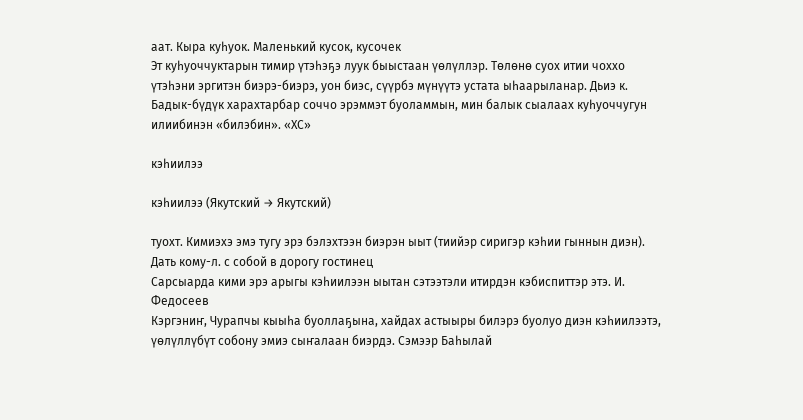аат. Кыра куһуок. Маленький кусок, кусочек
Эт куһуоччуктарын тимир үтэһэҕэ луук быыстаан үөлүллэр. Төлөнө суох итии чоххо үтэһэни эргитэн биэрэ-биэрэ, уон биэс, сүүрбэ мүнүүтэ устата ыһаарыланар. Дьиэ к. Бадык-бүдүк харахтарбар соччо эрэммэт буоламмын, мин балык сыалаах куһуоччугун илиибинэн «билэбин». «ХС»

кэһиилээ

кэһиилээ (Якутский → Якутский)

туохт. Кимиэхэ эмэ тугу эрэ бэлэхтээн биэрэн ыыт (тиийэр сиригэр кэһии гыннын диэн). Дать кому-л. с собой в дорогу гостинец
Сарсыарда кими эрэ арыгы кэһиилээн ыытан сэтээтэли итирдэн кэбиспиттэр этэ. И. Федосеев
Кэргэниҥ, Чурапчы кыыһа буоллаҕына, хайдах астыыры билэрэ буолуо диэн кэһиилээтэ, үөлүллүбүт собону эмиэ сыҥалаан биэрдэ. Сэмээр Баһылай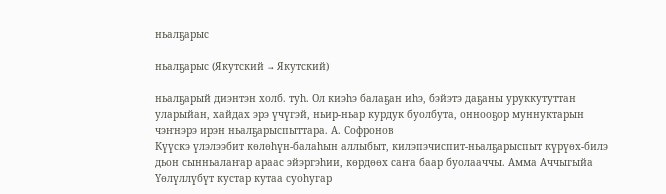ньалҕарыс

ньалҕарыс (Якутский → Якутский)

ньалҕарый диэнтэн холб. туһ. Ол киэһэ балаҕан иһэ, бэйэтэ даҕаны уруккутуттан уларыйан, хайдах эрэ үчүгэй, ньир-ньар курдук буолбута, оннооҕор муннуктарын чэҥнэрэ ирэн ньалҕарыспыттара. А. Софронов
Күүскэ үлэлээбит көлөһүн-балаһын аллыбыт, килэпэчиспит-ньалҕарыспыт күрүөх-билэ дьон сынньалаҥар араас эйэргэһии, көрдөөх саҥа баар буолааччы. Амма Аччыгыйа
Үөлүллүбүт кустар кутаа суоһугар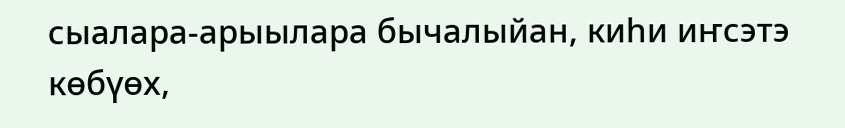сыалара-арыылара бычалыйан, киһи иҥсэтэ көбүөх,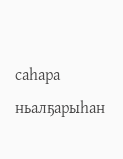саһара ньалҕарыһан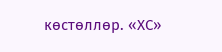көстөллөр. «ХС»